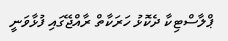ޕްލާސްޓިކާ ދެކޮޅު ހަރަކާތް ރާއްޖޭގައި ފުޅާވަނީ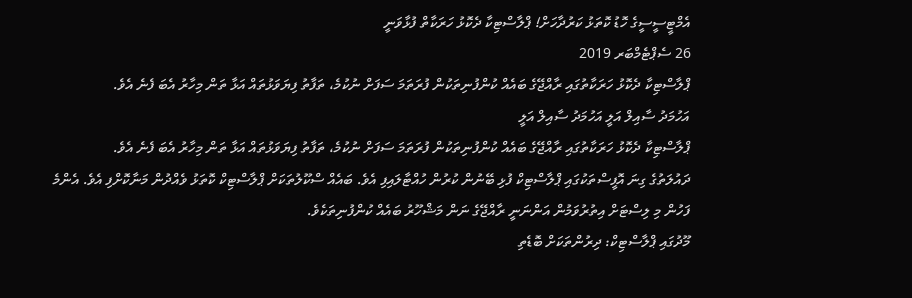އެމްޓީސީސީގެ ހޮޑު ކޮތަޅު ކަރުދާހަށް! ޕްލާސްޓިކާ ދެކޮޅު ހަރަކާތް ފުޅާވަނީ
26 ސެޕްޓެމްބަރ 2019
ޕްލާސްޓިކާ ދެކޮޅު ހަރަކާތުގައި ރާއްޖޭގެ ބައެއް ކުންފުނިތަކުން ފުރަތަމަ ސަފަށް ނުކުމެ، ތަފާތު ފިޔަވަޅުތައް އަޅާ ތަން މިހާރު އެބަ ފެނެ އެވެ.
އަހުމަދު ސާއިލް އަލީ އަހުމަދު ސާއިލް އަލީ
ޕްލާސްޓިކާ ދެކޮޅު ހަރަކާތުގައި ރާއްޖޭގެ ބައެއް ކުންފުނިތަކުން ފުރަތަމަ ސަފަށް ނުކުމެ، ތަފާތު ފިޔަވަޅުތައް އަޅާ ތަން މިހާރު އެބަ ފެނެ އެވެ.
ދައުލަތުގެ ގިނަ އޮފީސްތަކުގައި ޕްލާސްޓިކް ފުޅި ބޭނުން ކުރުން ހުއްޓާލައިފި އެވެ. ބައެއް ސްކޫލުތަކަށް ޕްލާސްޓިކް ކޮތަޅު ވެއްދުން މަނާކޮށްފި އެވެ. އެންމެ ފަހުން މި ލިސްޓަށް އިތުރުވަމުން އަންނަނީ ރާއްޖޭގެ ނަން މަޝްހޫރު ބައެއް ކުންފުނިތަކެވެ.
މޫދުގައި ޕްލާސްޓިކް: ދިރުންތަކަށް ބޮޑެތި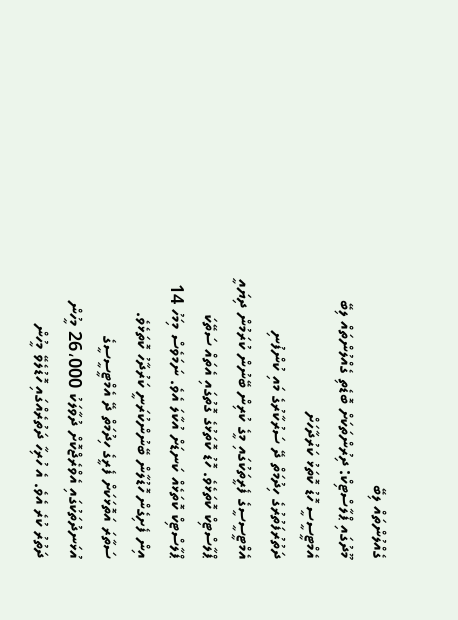ގެއްލުންތައް ލިބޭ
މޫދުގައި ޕްލާސްޓިކް: ދިރުންތަކަށް ބޮޑެތި ގެއްލުންތައް ލިބޭ
އެމްޓީސީސީ ހޮޑު ކޮތަޅު ކަރުދާހަށް
ދަތުރުފަތުރުގެ ހިދުމަތް ދޭ ސަރުކާރުގެ މައި ކުންފުނި އެމްޓީސީސީގެ ފެރީތަކުގައި މީގެ ކުރިން ބޭނުން ކުރަމުން ދިޔައީ ޕްލާސްޓިކް ކޮތަޅެވެ. ހޮޑު ކޮތަޅުގެ ގޮތުގައި އެތައް ސަތޭކަ ޕްލާސްޓިކް ކޮތަޅެއް ކަނޑަށް އުކާލަ އެވެ. ނަމަވެސް މިމަހު 14 އިން ފެށިގެން ހޮޑުލާން ބޭނުންކުރަނީ ކަރުދާހު ކޮތަޅެވެ.
ސަތާރަ އަތޮޅަކަށް ފެރީގެ ހިދުމަތް ދޭ އެމްޓީސީސީގެ އުޅަނދުތަކުގައި އެވްރެޖްކޮށް ދުވާލަކު 26،000 މީހުން ދަތުރު ކުރެ އެވެ. އެ ހުރިހާ ދަތުރެއްގައި ހޮޑުލެވޭ މީހުން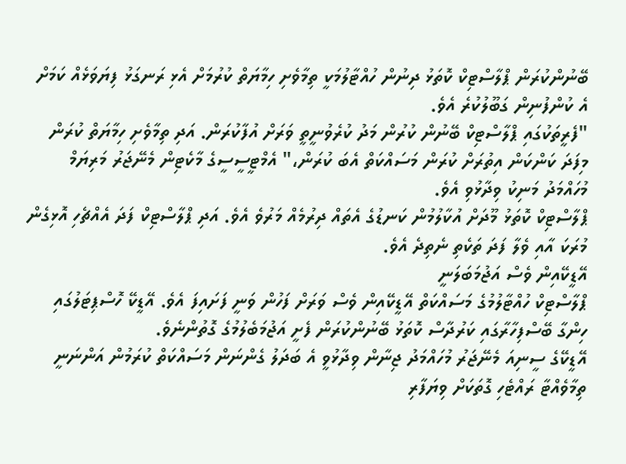ބޭނުންކުރަން ޕްލާސްޓިކް ކޮތަޅު ދިނުން ހުއްޓާލުމަކީ ތިމާވެށި ހިމާޔަތް ކުރުމަށް އެޅި ރަނގަޅު ފިޔަވަޅެއް ކަމަށް އެ ކުންފުނިން ގަބޫލުކުރެ އެވެ.
"ފެރީތަކުގައި ޕްލާސްޓިކް ބޭނުން ކުރުން މަދު ކުރެވުނީތީ ވަރަށް އުފާކުރަން. އަދި ތިމާވެށި ހިމާޔަތް ކުރަން މިފަދަ ކަންކަން އިތުރަށް ކުރަން މަސައްކަތް އެބަ ކުރަން،" އެމްޓީސީސީގެ މާކެޓިން މެނޭޖަރު މަރިޔަމް މުހައްމަދު މަނިކު ވިދާޅުވި އެވެ.
ޕްލާސްޓިކް ކޮތަޅު މޫދަށް އުކާލުމުން ކަނޑުގެ އެތައް ދިރުމެއް މަރުވެ އެވެ. އަދި ޕްލާސްޓިކް ފަދަ އެއްޗެހި އޮޅިގެން މުރަކަ އާއި ވެލާ ފަދަ ތަކެތި ނެތިދެ އެވެ.
އޭޑީކޭއިން ވެސް އަޖުމަބަލަނީ
ޕްލާސްޓިކް ހުއްޓާލުމުގެ މަސައްކަތް އޭޑީކޭއިން ވެސް ވަރަށް ފަހުން ވަނީ ފަށައިފަ އެވެ. އޭޑީކޭ ހޮސްޕިޓަލުގައި ހިންގާ ބޭސްފިހާރާގައި ކަރުދާސް ކޮތަޅު ބޭނުންކުރަން ފެށީ އަޖުމަބެލުމުގެ ގޮތުންނެވެ.
އޭޑީކޭގެ ސީނިއަ މެނޭޖަރު މުހައްމަދު ޖިނާން ވިދާޅުވީ އެ ބަދަލު ގެންނަން މަސައްކަތް ކުރަމުން އަންނަނީ ތިމާވެއްޓާ ރައްޓެހި ގޮތަކަށް ވިޔަފާރި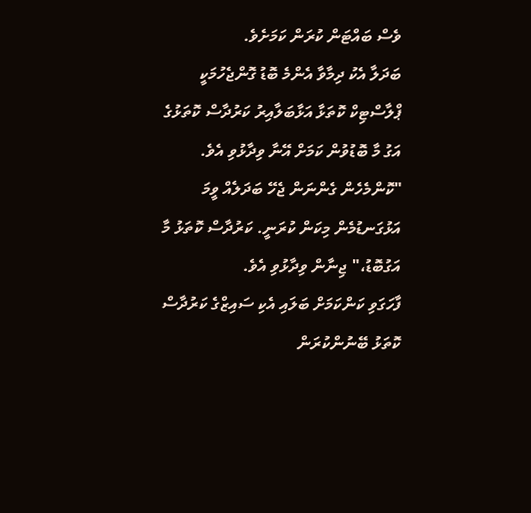ވެސް ބައްޓަން ކުރަން ކަމަށެވެ.
ބަދަލާ އެކު ދިމާވާ އެންމެ ބޮޑު ގޮންޖެހުމަކީ ޕްލާސްޓިކް ކޮތަޅާ އަޅާބަލާއިރު ކަރުދާސް ކޮތަޅުގެ އަގު މާ ބޮޑުވުން ކަމަށް އޭނާ ވިދާޅުވި އެވެ.
"ކޮންމެހެން ގެންނަން ޖެހޭ ބަދަލެއް ވީމަ އަޅުގަނޑުމެން މިކަން ކުރަނީ. ކަރުދާސް ކޮތަޅު މާ އަގުބޮޑު،" ޖިނާން ވިދާޅުވި އެވެ.
ފާހަގަވި ކަންކަމަށް ބަލައި އެކި ސައިޒްގެ ކަރުދާސް ކޮތަޅު ބޭނުންކުރަން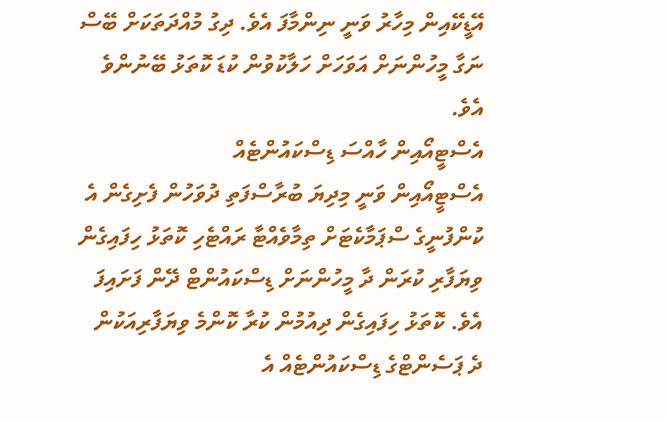އޭޑީކޭއިން މިހާރު ވަނީ ނިންމާފަ އެވެ. ދިގު މުއްދަތަކަށް ބޭސް ނަގާ މީހުންނަށް އަވަހަށް ހަލާކުވުން ކުޑަ ކޮތަޅު ބޭނުންވެ އެވެ.
އެސްޓީއޯއިން ހާއްސަ ޑިސްކައުންޓެއް
އެސްޓީއޯއިން ވަނީ މިދިޔަ ބުރާސްފަތި ދުވަހުން ފެށިގެން އެ ކުންފުނީގެ ސްޕަމާކެޓަށް ތިމާވެއްޓާ ރައްޓެހި ކޮތަޅު ހިފައިގެން ވިޔަފާރި ކުރަން ދާ މީހުންނަށް ޑިސްކައުންޓް ދޭން ފަށައިފަ އެވެ. ކޮތަޅު ހިފައިގެން ދިއުމުން ކުރާ ކޮންމެ ވިޔަފާރިއަކުން ދެ ޕަސެންޓްގެ ޑިސްކައުންޓެއް އެ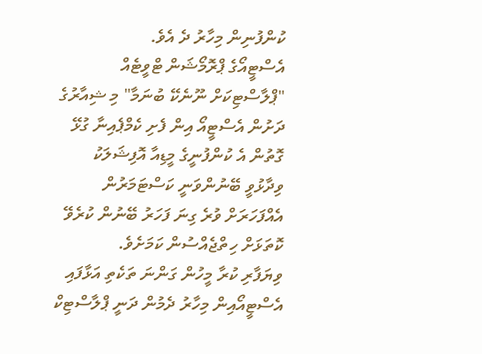ކުންފުނިން މިހާރު ދެ އެވެ.
އެސްޓީއޯގެ ޕްރޮމޯޝަން ޓްވީޓެއް
"ޕްލާސްޓިކަށް ނޫނެކޭ ބުނަމާ" މި ޝިއާރުގެ ދަށުން އެސްޓީއޯ އިން ފެށި ކެމްޕެއިނާ ގުޅޭ ގޮތުން އެ ކުންފުނީގެ މީޑިއާ އޮފިޝަލަކު ވިދާޅުވީ ބޭނުންވަނީ ކަސްޓަމަރުން އެއްފަހަރަށް ވުރެ ގިނަ ފަހަރު ބޭނުން ކުރެވޭ ކޮތަޅަށް ހިތްޖެއްސުން ކަމަށެވެ.
ވިޔަފާރި ކުރާ މީހުން ގަންނަ ތަކެތި އަޅާފައި އެސްޓީއޯއިން މިހާރު ދެމުން ދަނީ ޕްލާސްޓިކް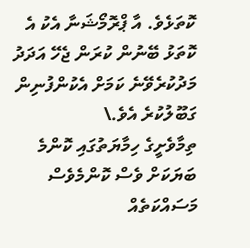ކޮތަޅެވެ. އާ ޕްރޮމޯޝަނާ އެކު އެ ކޮތަޅު ބޭނުން ކުރަން ޖެހޭ އަދަދު މަދުކުރެވޭނެ ކަމަށް އެކުންފުނިން ގަބޫލުކުރެ އެވެ.\
ތިމާވެށީގެ ހިމާޔަތުގައި ކޮންމެ ބަޔަކަށް ވެސް ކޮންމެވެސް މަސައްކަތެއް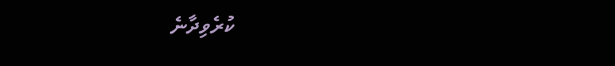ކުރެވިދާނެ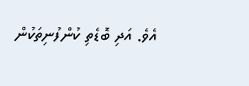އެވެ. އަދި ބޮޑެތި ކުންފުނިތަކުން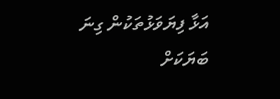އަޅާ ފިޔަވަޅުތަކުން ގިނަ ބަޔަކަށް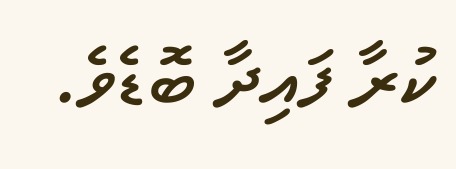ކުރާ ފައިދާ ބޮޑެވެ.